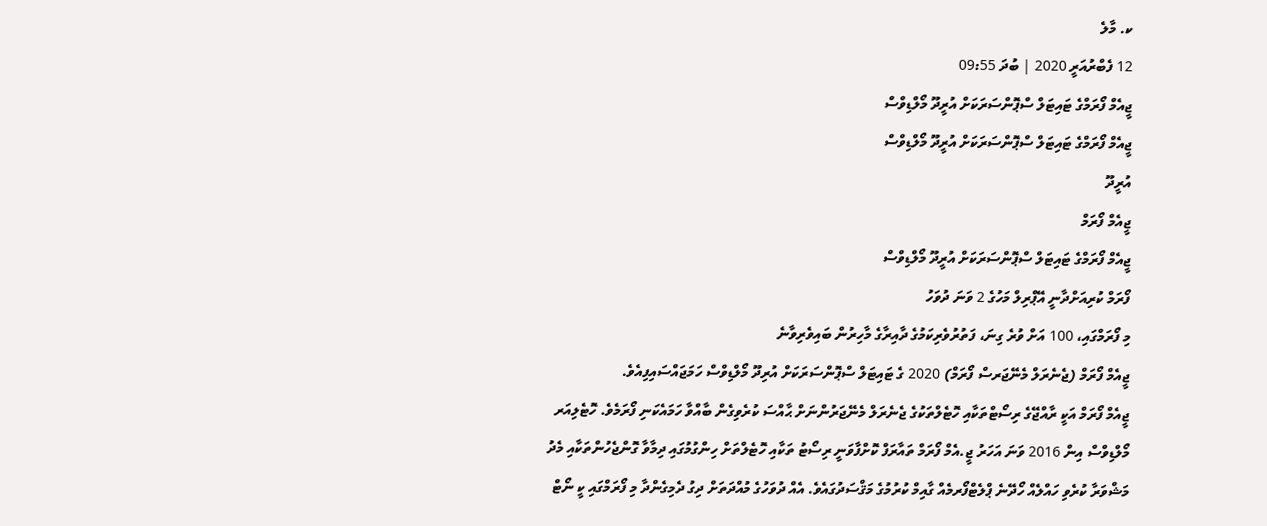ކ. މާލެ
12 ފެބްރުއަރީ 2020 | ބުދަ 09:55
ޖީއެމް ފޯރަމްގެ ޓައިޓަލް ސްޕޮންސަރަކަށް އުރީދޫ މޯލްޑިވްސް
ޖީއެމް ފޯރަމްގެ ޓައިޓަލް ސްޕޮންސަރަކަށް އުރީދޫ މޯލްޑިވްސް
އުރީދޫ
ޖީއެމް ފޯރަމް
ޖީއެމް ފޯރަމްގެ ޓައިޓަލް ސްޕޮންސަރަކަށް އުރީދޫ މޯލްޑިވްސް
ފޯރަމް ކުރިއަށްދާނީ އޭޕްރިލް މަހުގެ 2 ވަނަ ދުވަހު
މި ފޯރަމްގައި، 100 އަށް ވުރެ ގިނަ، ފަތުރުވެރިކަމުގެ ދާއިރާގެ މާހިރުން ބައިވެރިވާނެ
ޖީއެމް ފޯރަމް (ޖެނެރަލް މެނޭޖަރސް ފޯރަމް) 2020 ގެ ޓައިޓަލް ސްޕޮންސަރަކަށް އުރިދޫ މޯލްޑިވްސް ހަމަޖައްސައިފިއެވެ.
ޖީއެމް ފޯރަމް އަކީ ރާއްޖޭގެ ރިސޯޓްތަކާއި ހޮޓެލްތަކުގެ ޖެނެރަލް މެނޭޖަރުންނަށް ޙާއްސަ ކުރެވިގެން ބާއްވާ ހަމައެކަނި ފޯރަމެވެ. ހޮޓެލިއަރ މޯލްޑިވްސް އިން 2016 ވަނަ އަހަރު ޖީ.އެމް ފޯރަމް ތައާރަފް ކޮށްފާވަނީ ރިސޯޓު ތަކާއި ހޮޓެލްތަށް ހިންގުމުގައި ދިމާވާ ގޮންޖެހުންތަކާއި މެދު މަޝްވަރާ ކުރެވި ހައްލެއް ހޯދޭނެ ޕްލެޓްފޯރމެއް ގާއިމް ކުރުމުގެ މަޤްސަދުގައެވެ. އެއް ދުވަހުގެ މުއްދަތަށް ދިގު ދެމިގެންދާ މި ފޯރަމްގައި ކީ ނޯޓް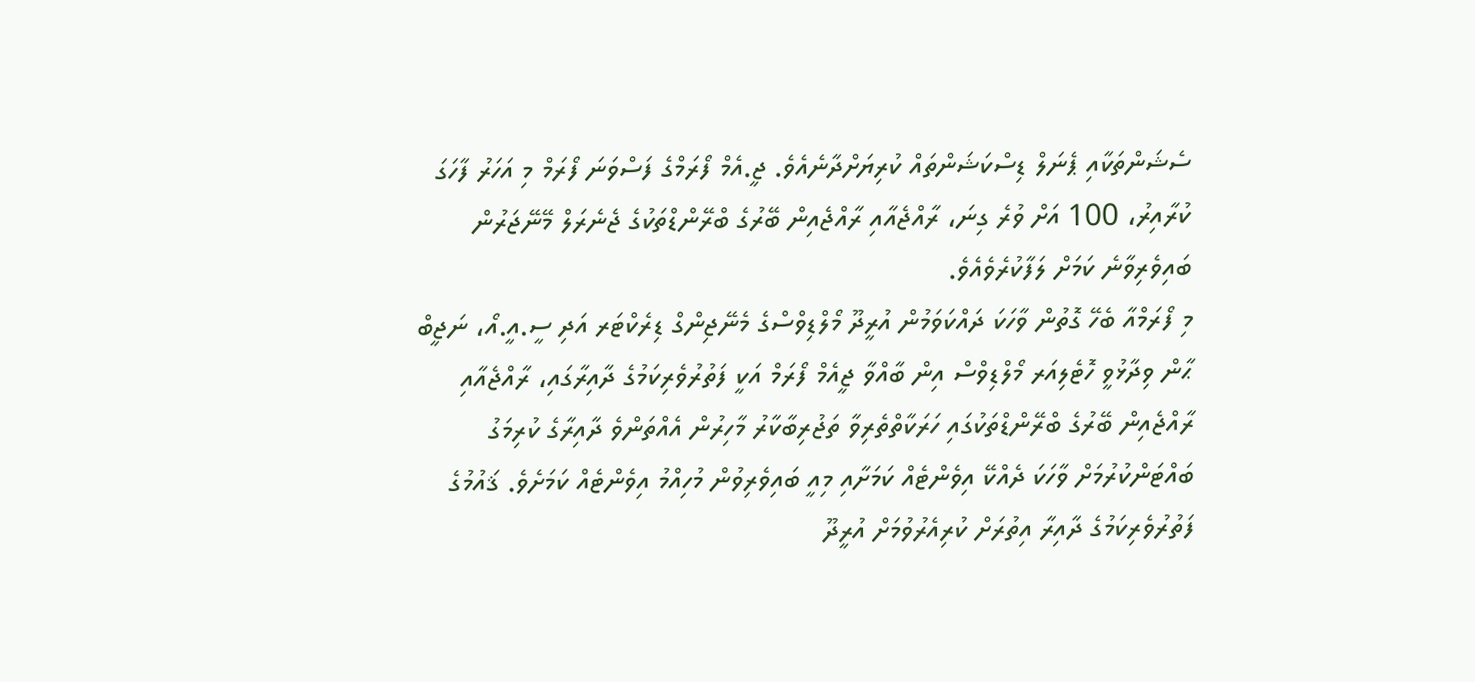ސެޝަންތަކާއި ޕެނަލް ޑިސްކަޝަންތައް ކުރިޔަށްދާނެއެވެ. ޖީ.އެމް ފޯރަމްގެ ފަސްވަނަ ފޯރަމް މި އަހަރު ފާހަގަ ކުރާއިރު، 100 އަށް ވުރެ ގިނަ، ރާއްޖެއާއި ރާއްޖެއިން ބޭރުގެ ބްރޭންޑްތަކުގެ ޖެނެރަލް މޭނޭޖަރުން ބައިވެރިވާނެ ކަމަށް ލަފާކުރެވެއެވެ.
މި ފޯރަމްއާ ބެހޭ ގޮތުން ވާހަކަ ދައްކަވަމުން އުރީދޫ މޯލްޑިވްސްގެ މެނޭޖިންގް ޑިރެކްޓަރ އަދި ސީ.އީ.އޯ، ނަޖީބް ޙާން ވިދާޅުވީ ހޮޓެލިއަރ މޯލްޑިވްސް އިން ބާއްވާ ޖީއެމް ފޯރަމް އަކީ ފަތުރުވެރިކަމުގެ ދާއިރާގައި، ރާއްޖެއާއި ރާއްޖެއިން ބޭރުގެ ބްރޭންޑްތަކުގައި ހަރަކާތްތެރިވާ ތަޖުރިބާކާރު މާހިރުން އެއްތަންވެ ދާއިރާގެ ކުރިމަގު ބައްޓަންކުރުމަށް ވާހަކަ ދެއްކޭ އިވެންޓެއް ކަމަށާއި މިއީ ބައިވެރިވުން މުހިއްމު އިވެންޓެއް ކަމަށެވެ. ޤައުމުގެ ފަތުރުވެރިކަމުގެ ދާއިރާ އިތުރަށް ކުރިއެރުވުމަށް އުރީދޫ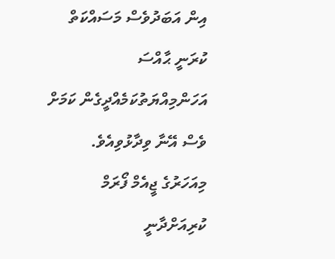އިން އަބަދުވެސް މަސައްކަތް ކުރަނީ ޙާއްސަ އަހަންމިއްޔަތުކަމެއްދީގެން ކަމަށް ވެސް އޭނާ ވިދާޅުވިއެވެ.
މިއަހަރުގެ ޖީއެމް ފޯރަމް ކުރިއަށްދާނީ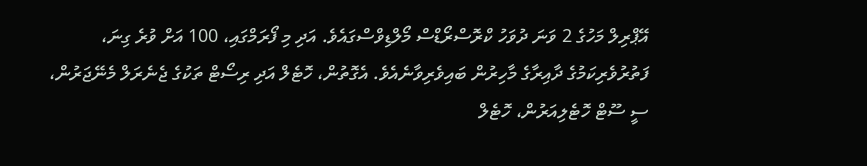އޭޕްރިލް މަހުގެ 2 ވަނަ ދުވަހު ކްރޮސްރޯޑްސް މޯލްޑިވްސްގައެވެ. އަދި މި ފޯރަމްގައި، 100 އަށް ވުރެ ގިނަ، ފަތުރުވެރިކަމުގެ ދާއިރާގެ މާހިރުން ބައިވެރިވާނެއެވެ. އެގޮތުން، ހޮޓެލް އަދި ރިސޯޓް ތަކުގެ ޖެނެރަލް މެނޭޖަރުން، ސީ ސޫޓް ހޮޓެލިއަރުން، ހޮޓެލް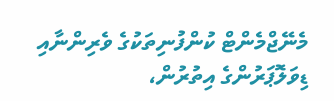މެނޭޖްމެންޓް ކުންފުނިތަކުގެ ވެރިންނާއި ޑިވަލޮޕަރުންގެ އިތުރުން،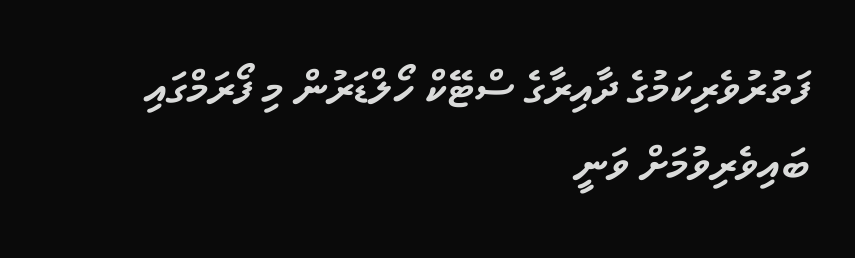ފަތުރުވެރިކަމުގެ ދާއިރާގެ ސްޓޭކް ހޯލްޑަރުން މި ފޯރަމްގައި ބައިވެރިވުމަށް ވަނީ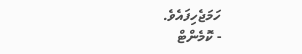ހަމަޖެހިފައެވެ.
- ކޮމެންޓް